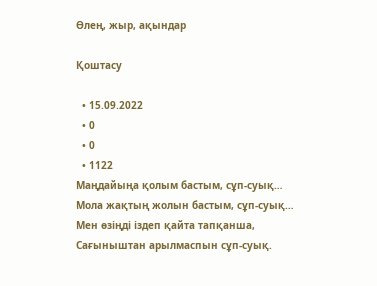Өлең, жыр, ақындар

Қоштасу

  • 15.09.2022
  • 0
  • 0
  • 1122
Маңдайыңа қолым бастым, сұп-суық…
Мола жақтың жолын бастым, сұп-суық…
Мен өзіңді іздеп қайта тапқанша,
Сағыныштан арылмаспын сұп-суық.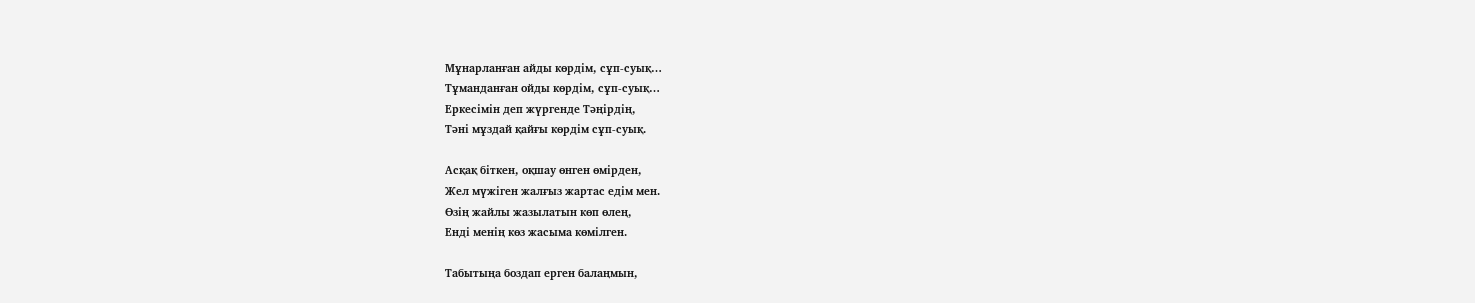Мұнарланған айды көрдім, сұп-суық…
Тұманданған ойды көрдім, сұп-суық…
Еркесімін деп жүргенде Тәңірдің,
Тәні мұздай қайғы көрдім сұп-суық.

Асқақ біткен, оқшау өнген өмірден,
Жел мүжіген жалғыз жартас едім мен.
Өзің жайлы жазылатын көп өлең,
Енді менің көз жасыма көмілген.

Табытыңа боздап ерген балаңмын,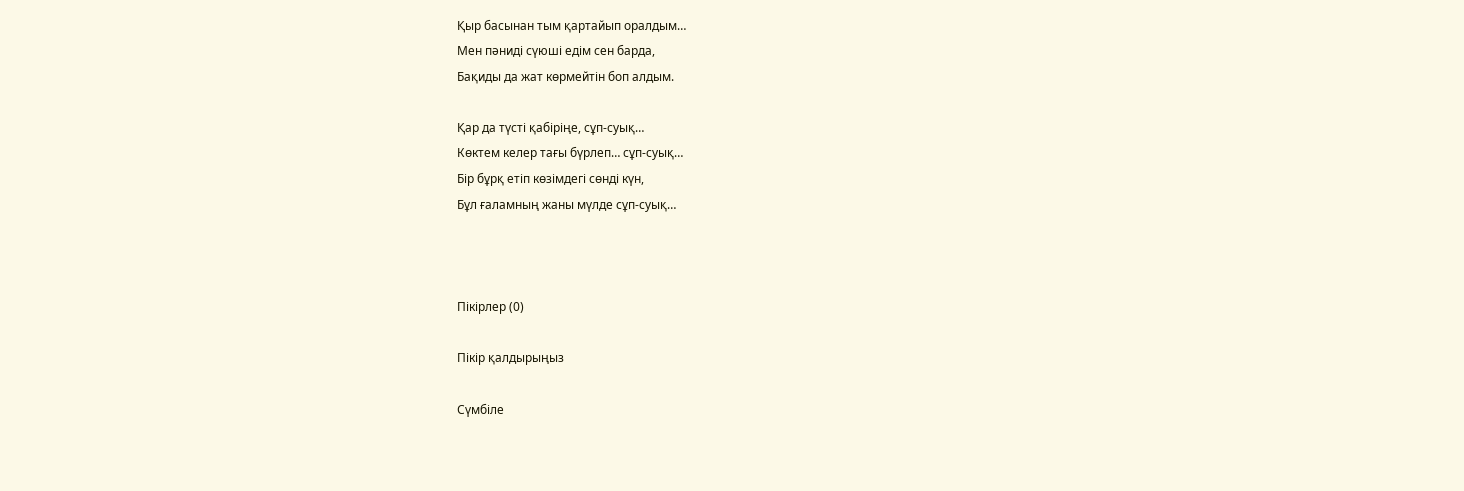Қыр басынан тым қартайып оралдым…
Мен пәниді сүюші едім сен барда,
Бақиды да жат көрмейтін боп алдым.

Қар да түсті қабіріңе, сұп-суық…
Көктем келер тағы бүрлеп… сұп-суық…
Бір бұрқ етіп көзімдегі сөнді күн,
Бұл ғаламның жаны мүлде сұп-суық…



Пікірлер (0)

Пікір қалдырыңыз

Сүмбіле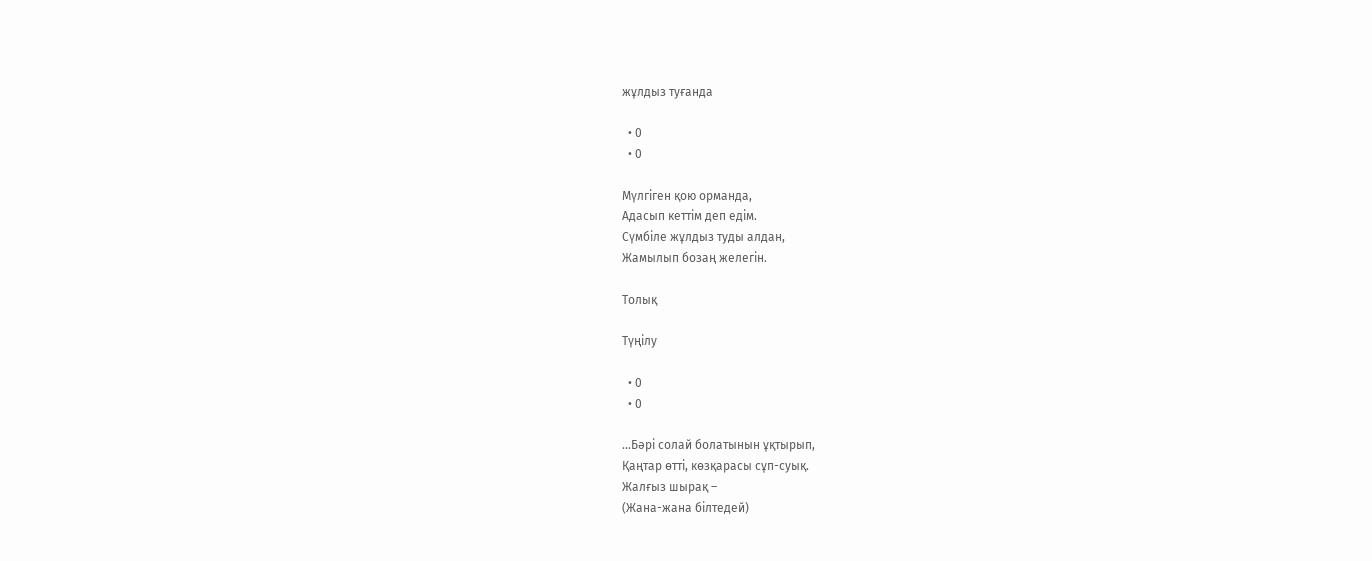жұлдыз туғанда

  • 0
  • 0

Мүлгіген қою орманда,
Адасып кеттім деп едім.
Сүмбіле жұлдыз туды алдан,
Жамылып бозаң желегін.

Толық

Түңілу

  • 0
  • 0

…Бəрі солай болатынын ұқтырып,
Қаңтар өтті, көзқарасы сұп-суық.
Жалғыз шырақ –
(Жана-жана білтедей)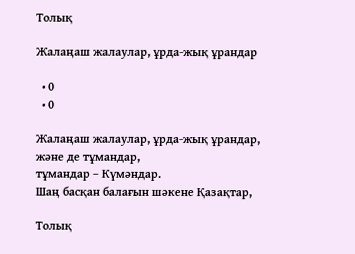Толық

Жалаңаш жалаулар, ұрда-жық ұрандар

  • 0
  • 0

Жалаңаш жалаулар, ұрда-жық ұрандар,
және де тұмандар,
тұмандар – Күмәндар.
Шаң басқан балағын шәкене Қазақтар,

Толық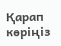Қарап көріңіз